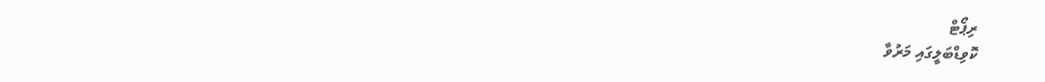ރިޕޯޓް
ކޮވިޑްބަލީގައި މަރުވާ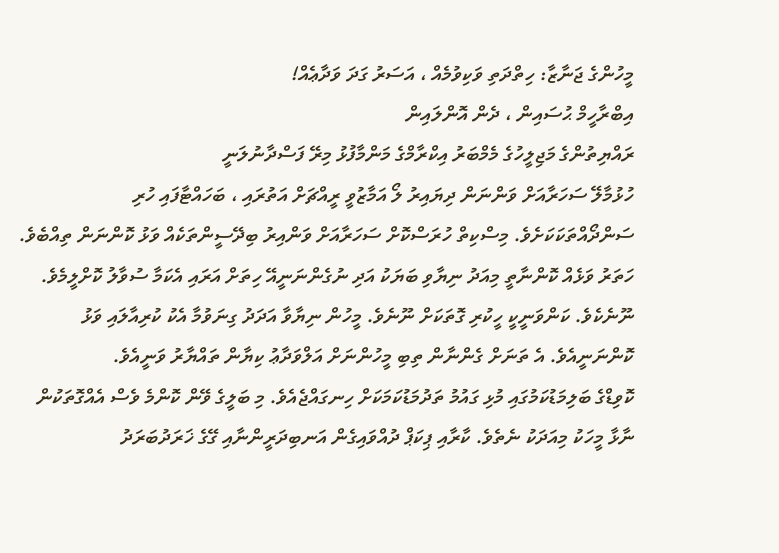މީހުންގެ ޖަނާޒާ: ހިތްދަތި ވަކިވުމެއް ، އަސަރު ގަދަ ވަދާޢެއް!
އިބްރާހީމް ޙުސައިން ، ދެން އޮންލައިން
ރައްޔިތުންގެ މަޖިލީހުގެ މެމްބަރު އިކްރާމްގެ މަންމާފުޅު މިރޭ ފަސްދާނުލަނީ
ހުޅުމާލޭ ސަހަރާއަށް ވަންނަން ދިޔައިރު ލޯ އަމާޒުވީ ރީއްޗަށް އަތުރައި ، ބަހައްޓާފައި ހުރި ސަންދޯއްތަކަކަށެވެ. މިސްކިތް ހުރަސްކޮށް ސަހަރާއަށް ވަންއިރު ބިދޭސީންތަކެއް ވަޅު ކޮންނަން ތިއްބެވެ. ހަތަރު ވަޅެއް ކޮންނާތީ މިއަދު ނިޔާވި ބަޔަކު އަދި ނުގެންނަނީއޭ ހިތަށް އަރައި އެކަމާ ސުވާލު ކޮށްލީމެވެ. ނޫނެކެވެ. ކަންވަނީކީ ހީކުރި ގޮތަކަށް ނޫނެވެ. މީހުން ނިޔާވާ އަދަދު ގިނަވުމާ އެކު ކުރިއާލައި ވަޅު ކޮންނަނީއެވެ. އެ ތަނަށް ގެންނާން ތިބި މީހުންނަށް އަލްވަދާޢު ކިޔާން ތައްޔާރު ވަނީއެވެ.
ކޮވިޑްގެ ބަލިމަޑުކަމުގައި މުޅި ގައުމު ތަދުމަޑުކަމަކަށް ހިނގައްޖެއެވެ. މި ބަލީގެ ވޭން ކޮންމެ ވެސް އެއްގޮތަކުން ނާޅާ މީހަކު މިއަދަކު ނެތެވެ. ކާރާއި ޕިކަޕް ދުއްވައިގެން އަނބިދަރީންނާއި ގޭގެ ޚަރަދުބަރަދު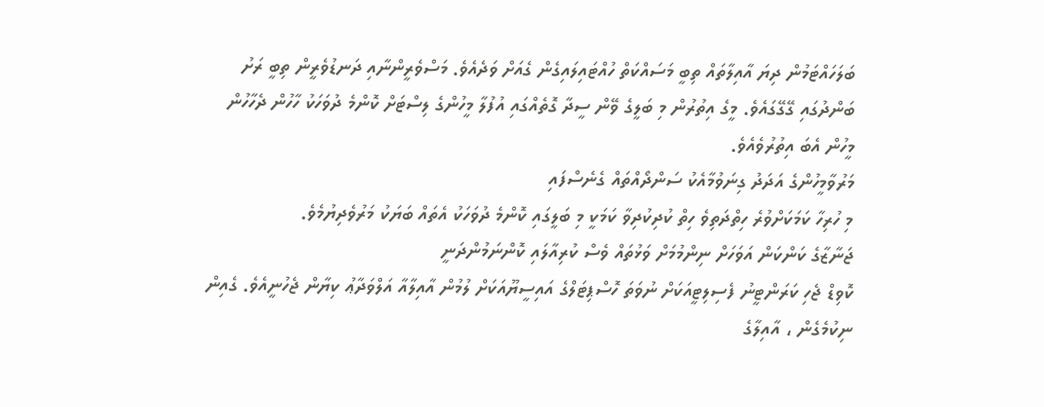ބަލަހައްޓަމުން ދިޔަ އާއިލާތައް ތިބީ މަސައްކަތް ހުއްޓައިލައިގެން ގެއަށް ވަދެއެވެ. މަސްވެރީންނާއި ދަނޑުވެރީން ތިބީ ރަށު ބަންދުގައި ގޭގޭގައެވެ. މީގެ އިތުރުން މި ބަލީގެ ވޭން ސީދާ ގޮތެއްގައި އުފުލާ މީހުންގެ ލިސްޓަށް ކޮންމެ ދުވަހަކު ހާހުން ދެހާހުން މީހުން އެބަ އިތުރުވެއެވެ.
މަރުވާމީހުންގެ އަދަދު ގިނަވުމާއެކު ސަންދޯއްތައް ގެނެސްފައި
މި ހުރިހާ ކަމަކަށްވުރެ ހިތްދަތިވެ ހިތް ކުދިކުދިވާ ކަމަކީ މި ބަލީގައި ކޮންމެ ދުވަހަކު އެތައް ބަޔަކު މަރުވެދިޔުމެވެ.
ޖަނާޒާގެ ކަންކަން އަވަހަށް ނިންމުމަށް ވަޅުތައް ވެސް ކުރިއާލައި ކޮންނަމުންދަނީ
ކޮވިޑް ޖެހި ކަރަންޓީނު ފެސިލިޓީއަކަށް ނުވަތަ ހޮސްޕިޓަލްގެ އައިސީޔޫއަކަށް ލުމުން އާއިލާއާ އަލްވަދާޢު ކިޔާން ޖެހުނީއެވެ. ގެއިން ނިކުމެގެން ، އާއިލާގެ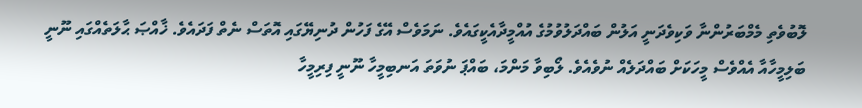ލޮބުވެތި މެމްބަރުންނާ ވަކިވެދަނީ އަލުން ބައްދަލުވުމުގެ އުއްމީދާއެކީގައެވެ. ނަމަވެސް އޭގެ ފަހުން ދުނިޔޭގައި އޮތަސް ނެތް ފަދައެވެ. ޚާއްޞަ ޙާލަތެއްގައި ނޫނީ ބަލިމީހާއާ އެއްވެސް މީހަކަށް ބައްދަލެއް ނުވެއެވެ. ލޯބިވާ މަންމަ، ބައްޕަ ނުވަތަ އަނބިމީހާ ނޫނީ ފިރިމީހާ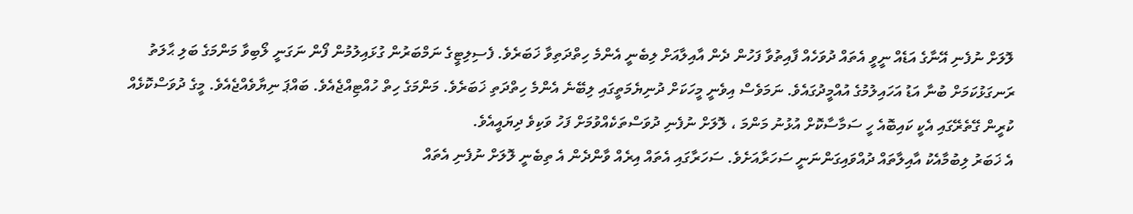ލޮލަށް ނުފެނި އޭނާގެ އަޑެއް ނީވީ އެތައް ދުވަހެއް ފާއިތުވާ ފަހުން ދެން އާއިލާއަށް ލިބެނީ އެންމެ ހިތްދަތިވާ ޚަބަރެވެ. ފެސިލިޓީގެ ނަމްބަރުން ގުޅައިލުމުން ފޯން ނަގަނީ ލޯބިވާ މަންމަގެ ބަލި ޙާލަތު ރަނގަޅުކަމަށް ބުނާ އަޑު އަހައިލުމުގެ އުއްމީދުގައެވެ. ނަމަވެސް އިވެނީ މީހަކަށް ދުނިޔެމަތީގައި ލިބޭނެ އެންމެ ހިތްދަތި ޚަބަރެވެ. މަންމަގެ ހިތް ހުއްޓިއްޖެއެވެ. ބައްޕަ ނިޔާވެއްޖެއެވެ. މީގެ ދުވަސްކޮޅެއް ކުރީން ގޭތެރޭގައި އެކީ ކައިބޮއެ ހީ ސަމާސާކޮށް އުޅުނު މަންމަ ، ލޮލަށް ނުފެނި ދުވަސްތަކެއްވުމަށް ފަހު ވަކިވެ ދިޔައީއެވެ.
އެ ޚަބަރު ލިބުމާއެކު އާއިލާތައް ދުއްވައިގަންނަނީ ސަހަރާއަށެވެ. ސަހަރާގައި އެތައް އިރެއް ވާންދެން އެ ތިބެނީ ލޮލަށް ނުފެނި އެތައް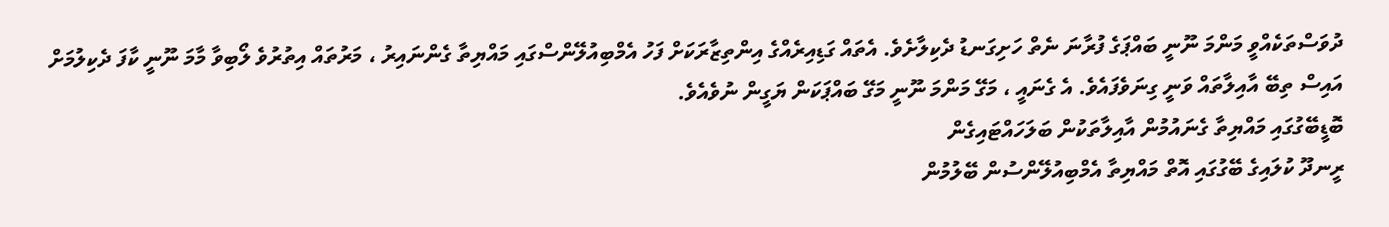ދުވަސްތަކެއްވީ މަންމަ ނޫނީ ބައްޕަގެ ފުރާނަ ނެތް ހަށިގަނޑު ދެކިލާށެވެ. އެތައް ގަޑިއިރެއްގެ އިންތިޒާރަކަށް ފަހު އެމްބިއުލޭންސްގައި މައްޔިތާ ގެންނައިރު ، މަރުތައް އިތުރުވެ ލޯބިވާ މާމަ ނޫނީ ކާފަ ދެކިލުމަށް އައިސް ތިބޭ އާއިލާތައް ވަނީ ގިނަވެފައެވެ. އެ ގެނައީ ، މަގޭ މަންމަ ނޫނީ މަގޭ ބައްޕަކަން ޔަގީން ނުވެއެވެ.
ބޮޑީބޭގުގައި މައްޔިތާ ގެނައުމުން އާއިލާތަކުން ބަލަހައްޓައިގެން
ރީނދޫ ކުލައިގެ ބޭގުގައި އޮތް މައްޔިތާ އެމްބިއުލޭންސުން ބޭލުމުން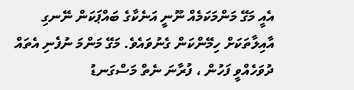އެއީ މަގޭ މަންމަކަމެއް ނޫނީ އަނެކާގެ ބައްޕަކަން ނޭނގި އާއިލާތަކަށް ހިމޭންކަން ގެނުވައެވެ. މަގޭ މަންމަ ނުފެނި އެތައް ދުވަހެއްވީ ފަހުން ، ފުރާނަ ނެތް މަސްގަނޑު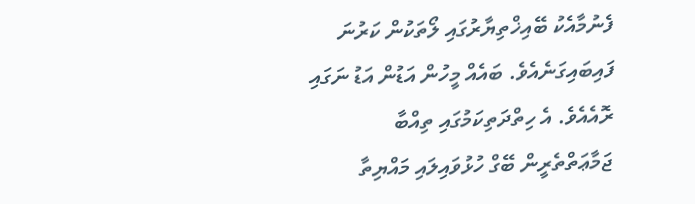ފެނުމާއެކު ބޭއިޚްތިޔާރުގައި ލޯތަކުން ކަރުނަ ފައިބައިގަނެއެވެ. ބައެއް މީހުން އަޑުން އަޑު ނަގައި ރޮއެއެވެ. އެ ހިތްދަތިކަމުގައި ތިއްބާ ޖަމާޢަތްތެރީން ބޭގް ހުޅުވައިލައި މައްޔިތާ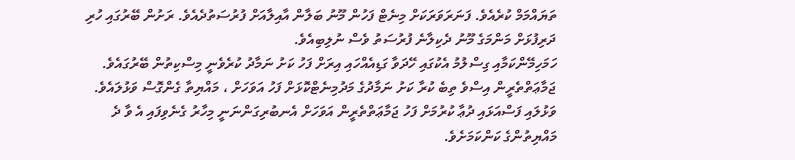ތަޔައްމަމް ކުރެއެވެ. ފަނަރަވަރަކަށް މިނެޓް ފަހުން މޫނު ބަލާން އާއިލާއަށް ފުރުސަތުދެއެވެ. ރަށުން ބޭރުގައި ހުރި ދަރިފުޅަށް މަންމަގެ މޫނު ދެކިލާނެ ފުރުސަތު ވެސް ނުލިބިއެވެ.
ހަމަހިމޭންކަމާއި ގިސްލުމު އެކުގައި ހޭދަވާ ގަޑިއެއްހައި އިރަށް ފަހު ކަށު ނަމާދު ކުރެވެނީ މިސްކިތުން ބޭރުގައެވެ. ޖަމާޢަތްތެރީން އިސްވެ ތިބެ ކުރާ ކަށު ނަމާދުގެ މަދުމިނެޓްކޮޅަށް ފަހު އަވަހަށް ، މައްޔިތާ ގެންގޮސް ވަޅުލައެވެ. ވަޅުލައި ފަސްއަޅައި ދުޢާ ކުރުމަށް ފަހު ޖަމާޢަތްތެރީން އަވަހަށް އެނބުރިގަންނަނީ މިހާރު ގެނެވިފައި އެ ވާ ދެ މައްޔިތުންގެ ކަންކަމަށެވެ.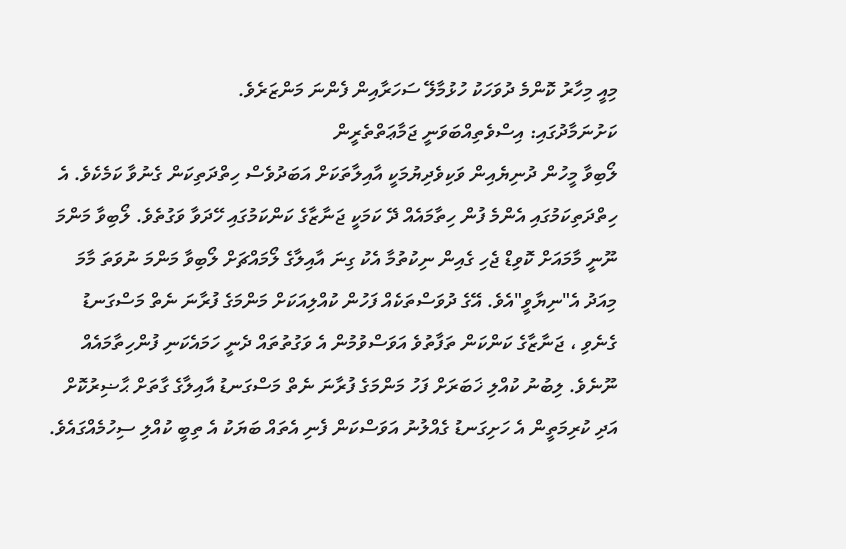މިއީ މިހާރު ކޮންމެ ދުވަހަކު ހުޅުމާލޭ ސަހަރާއިން ފެންނަ މަންޒަރެވެ.
ކަށުނަމާދުގައި: އިސްވެތިއްބަވަނީ ޖަމާޢަތްތެރީން
ލޯބިވާ މީހުން ދުނިޔެއިން ވަކިވެދިޔުމަކީ އާއިލާތަކަށް އަބަދުވެސް ހިތްދަތިކަން ގެނުވާ ކަމެކެވެ. އެ ހިތްދަތިކަމުގައި އެންމެ ފުން ހިތާމައެއް ދޭ ކަމަކީ ޖަނާޒާގެ ކަންކަމުގައި ހޭދަވާ ވަގުތެވެ. ލޯބިވާ މަންމަ ނޫނީ މާމައަށް ކޮވިޑް ޖެހި ގެއިން ނިކުތުމާ އެކު ގިނަ އާއިލާގެ ލޯމައްޗަށް ލޯބިވާ މަންމަ ނުވަތަ މާމަ މިއަދު އެ"ނިޔާވީ"އެވެ. އޭގެ ދުވަސްތަކެއް ފަހުން ކުއްލިއަކަށް މަންމަގެ ފުރާނަ ނެތް މަސްގަނޑު ގެނެވި ، ޖަނާޒާގެ ކަންކަން ތަފާތުވެ އަވަސްވުމުން އެ ވަގުތުތައް ދެނީ ހަމައެކަނި ފުންހިތާމައެއް ނޫނެވެ. ލިބުނު ކުއްލި ޚަބަރަށް ފަހު މަންމަގެ ފުރާނަ ނެތް މަސްގަނޑު އާއިލާގެ ގާތަށް ޙާޟިރުކޮށް އަދި ކުރިމަތީން އެ ހަށިގަނޑު ގެއްލުނު އަވަސްކަން ފެނި އެތައް ބަޔަކު އެ ތިބީ ކުއްލި ސިހުމެއްގައެވެ.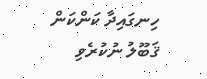ހިނގައިދާ ކަންކަން ޤަބޫލު ނުކުރެވި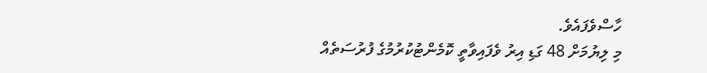ހާސްވެފައެވެ.
މި ލިޔުމަށް 48 ގަޑި އިރު ވެފައިވާތީ ކޮމެންޓުކުރުމުގެ ފުރުސަތެއް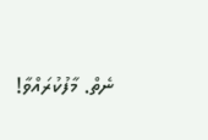ނެތް. މާފުކުރައްވާ!